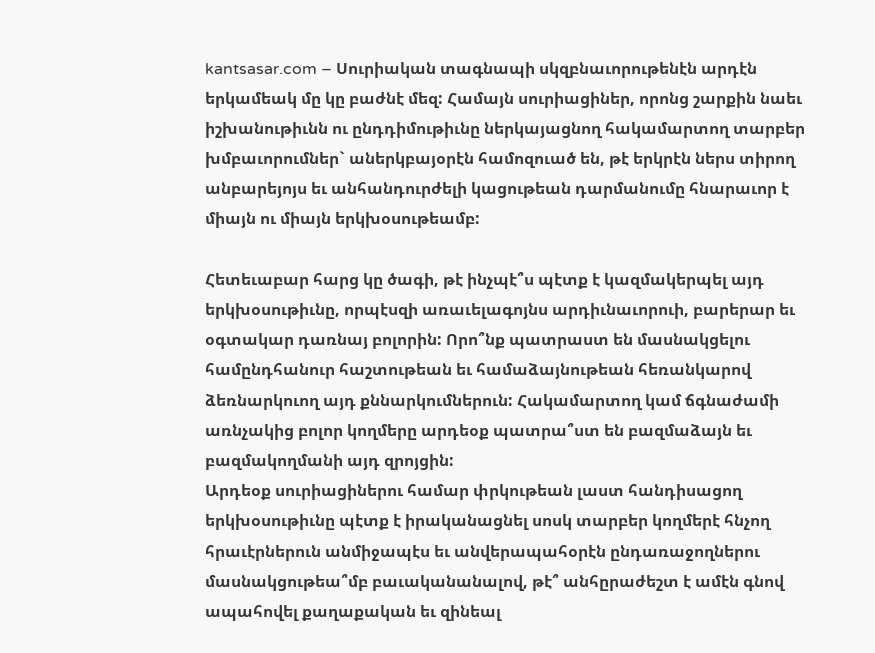kantsasar.com – Սուրիական տագնապի սկզբնաւորութենէն արդէն երկամեակ մը կը բաժնէ մեզ: Համայն սուրիացիներ, որոնց շարքին նաեւ իշխանութիւնն ու ընդդիմութիւնը ներկայացնող հակամարտող տարբեր խմբաւորումներ` աներկբայօրէն համոզուած են, թէ երկրէն ներս տիրող անբարեյոյս եւ անհանդուրժելի կացութեան դարմանումը հնարաւոր է միայն ու միայն երկխօսութեամբ:

Հետեւաբար հարց կը ծագի, թէ ինչպէ՞ս պէտք է կազմակերպել այդ երկխօսութիւնը, որպէսզի առաւելագոյնս արդիւնաւորուի, բարերար եւ օգտակար դառնայ բոլորին: Որո՞նք պատրաստ են մասնակցելու համընդհանուր հաշտութեան եւ համաձայնութեան հեռանկարով ձեռնարկուող այդ քննարկումներուն: Հակամարտող կամ ճգնաժամի առնչակից բոլոր կողմերը արդեօք պատրա՞ստ են բազմաձայն եւ բազմակողմանի այդ զրոյցին:
Արդեօք սուրիացիներու համար փրկութեան լաստ հանդիսացող երկխօսութիւնը պէտք է իրականացնել սոսկ տարբեր կողմերէ հնչող հրաւէրներուն անմիջապէս եւ անվերապահօրէն ընդառաջողներու մասնակցութեա՞մբ բաւականանալով, թէ՞ անհըրաժեշտ է ամէն գնով ապահովել քաղաքական եւ զինեալ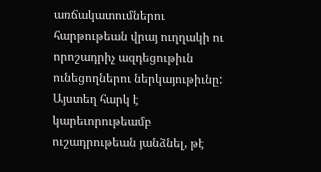առճակատումներու հարթութեան վրայ ուղղակի ու որոշադրիչ ազդեցութիւն ունեցողներու ներկայութիւնը: Այստեղ հարկ է կարեւորութեամբ ուշադրութեան յանձնել, թէ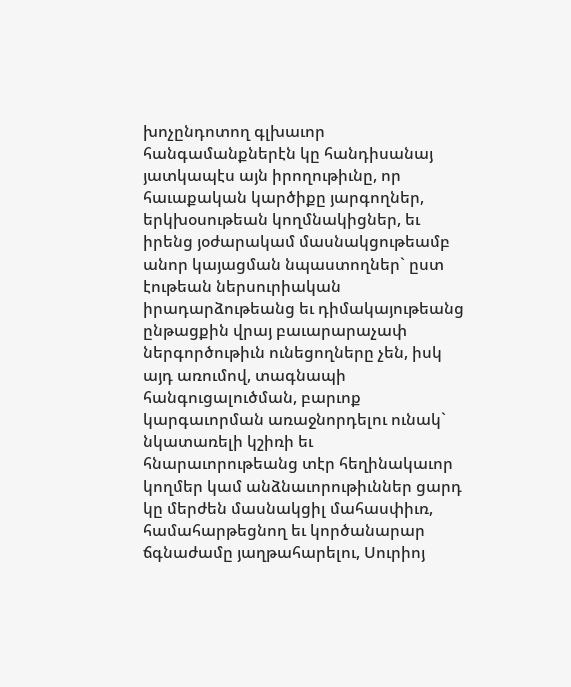խոչընդոտող գլխաւոր հանգամանքներէն կը հանդիսանայ յատկապէս այն իրողութիւնը, որ հաւաքական կարծիքը յարգողներ, երկխօսութեան կողմնակիցներ, եւ իրենց յօժարակամ մասնակցութեամբ անոր կայացման նպաստողներ` ըստ էութեան ներսուրիական իրադարձութեանց եւ դիմակայութեանց ընթացքին վրայ բաւարարաչափ ներգործութիւն ունեցողները չեն, իսկ այդ առումով, տագնապի հանգուցալուծման, բարւոք կարգաւորման առաջնորդելու ունակ` նկատառելի կշիռի եւ հնարաւորութեանց տէր հեղինակաւոր կողմեր կամ անձնաւորութիւններ ցարդ կը մերժեն մասնակցիլ մահասփիւռ, համահարթեցնող եւ կործանարար ճգնաժամը յաղթահարելու, Սուրիոյ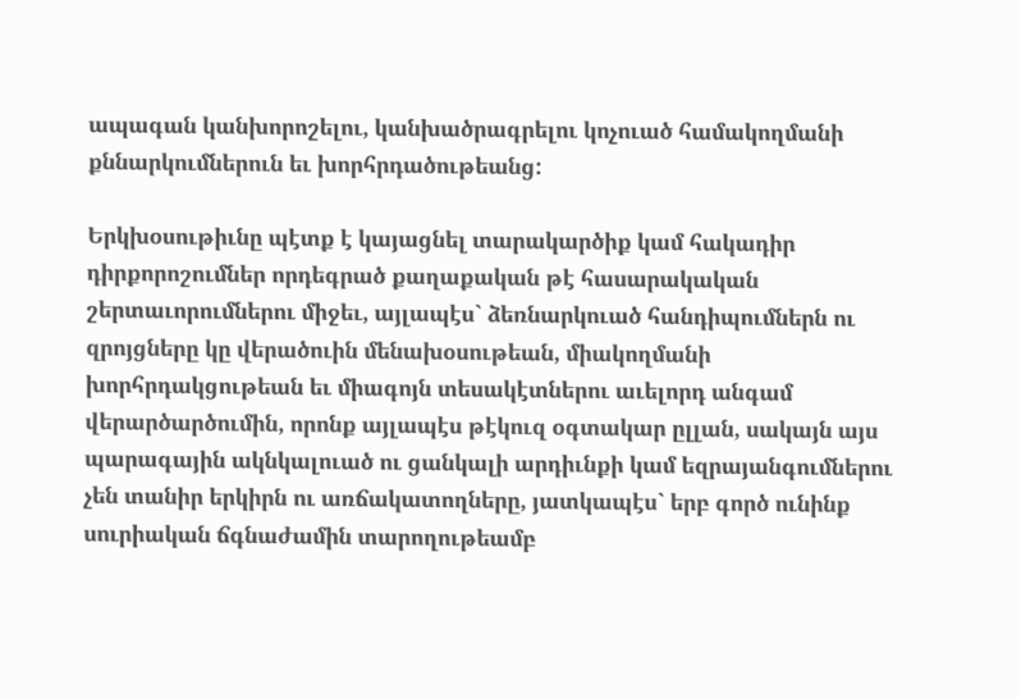ապագան կանխորոշելու, կանխածրագրելու կոչուած համակողմանի քննարկումներուն եւ խորհրդածութեանց:

Երկխօսութիւնը պէտք է կայացնել տարակարծիք կամ հակադիր դիրքորոշումներ որդեգրած քաղաքական թէ հասարակական շերտաւորումներու միջեւ, այլապէս` ձեռնարկուած հանդիպումներն ու զրոյցները կը վերածուին մենախօսութեան, միակողմանի խորհրդակցութեան եւ միագոյն տեսակէտներու աւելորդ անգամ վերարծարծումին, որոնք այլապէս թէկուզ օգտակար ըլլան, սակայն այս պարագային ակնկալուած ու ցանկալի արդիւնքի կամ եզրայանգումներու չեն տանիր երկիրն ու առճակատողները, յատկապէս` երբ գործ ունինք սուրիական ճգնաժամին տարողութեամբ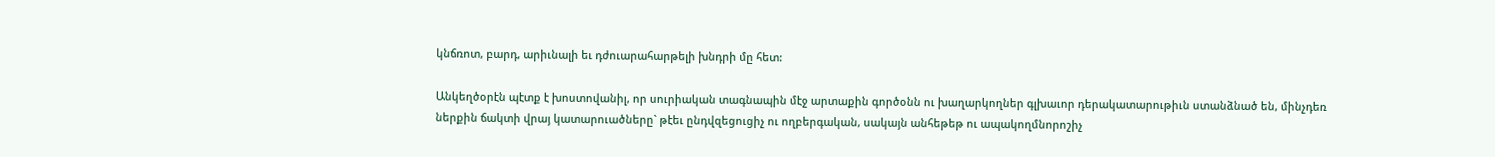կնճռոտ, բարդ, արիւնալի եւ դժուարահարթելի խնդրի մը հետ:

Անկեղծօրէն պէտք է խոստովանիլ, որ սուրիական տագնապին մէջ արտաքին գործօնն ու խաղարկողներ գլխաւոր դերակատարութիւն ստանձնած են, մինչդեռ ներքին ճակտի վրայ կատարուածները` թէեւ ընդվզեցուցիչ ու ողբերգական, սակայն անհեթեթ ու ապակողմնորոշիչ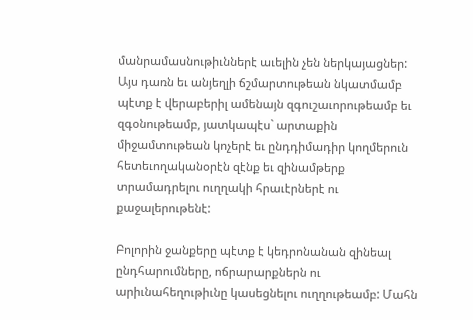մանրամասնութիւններէ աւելին չեն ներկայացներ: Այս դառն եւ անյեղլի ճշմարտութեան նկատմամբ պէտք է վերաբերիլ ամենայն զգուշաւորութեամբ եւ զգօնութեամբ, յատկապէս` արտաքին միջամտութեան կոչերէ եւ ընդդիմադիր կողմերուն հետեւողականօրէն զէնք եւ զինամթերք տրամադրելու ուղղակի հրաւէրներէ ու քաջալերութենէ:

Բոլորին ջանքերը պէտք է կեդրոնանան զինեալ ընդհարումները, ոճրարարքներն ու արիւնահեղութիւնը կասեցնելու ուղղութեամբ: Մահն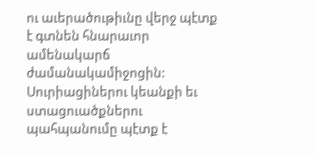ու աւերածութիւնը վերջ պէտք է գտնեն հնարաւոր ամենակարճ ժամանակամիջոցին: Սուրիացիներու կեանքի եւ ստացուածքներու պահպանումը պէտք է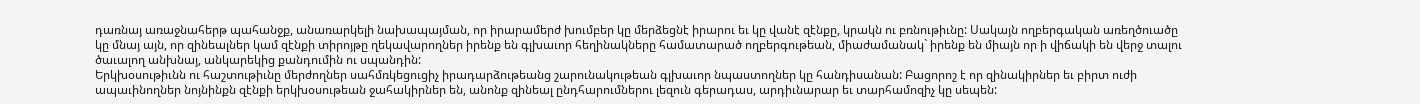դառնայ առաջնահերթ պահանջք, անառարկելի նախապայման, որ իրարամերժ խումբեր կը մերձեցնէ իրարու եւ կը վանէ զէնքը, կրակն ու բռնութիւնը: Սակայն ողբերգական առեղծուածը կը մնայ այն, որ զինեալներ կամ զէնքի տիրոյթը ղեկավարողներ իրենք են գլխաւոր հեղինակները համատարած ողբերգութեան, միաժամանակ` իրենք են միայն որ ի վիճակի են վերջ տալու ծաւալող անխնայ, անկարեկից քանդումին ու սպանդին:
Երկխօսութիւնն ու հաշտութիւնը մերժողներ սահմռկեցուցիչ իրադարձութեանց շարունակութեան գլխաւոր նպաստողներ կը հանդիսանան: Բացորոշ է որ զինակիրներ եւ բիրտ ուժի ապաւինողներ նոյնինքն զէնքի երկխօսութեան ջահակիրներ են, անոնք զինեալ ընդհարումներու լեզուն գերադաս, արդիւնարար եւ տարհամոզիչ կը սեպեն: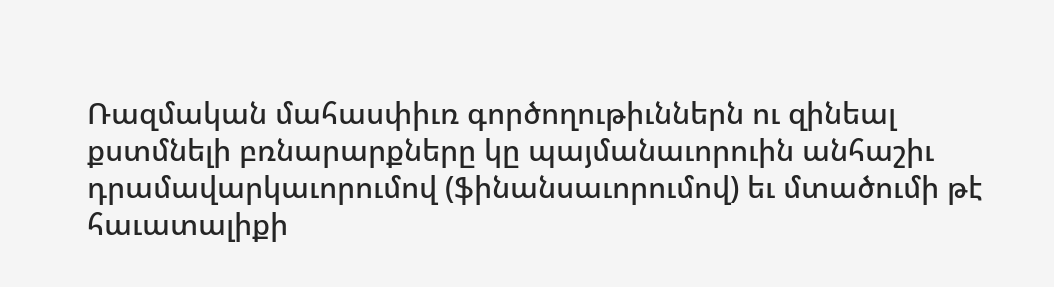Ռազմական մահասփիւռ գործողութիւններն ու զինեալ քստմնելի բռնարարքները կը պայմանաւորուին անհաշիւ դրամավարկաւորումով (ֆինանսաւորումով) եւ մտածումի թէ հաւատալիքի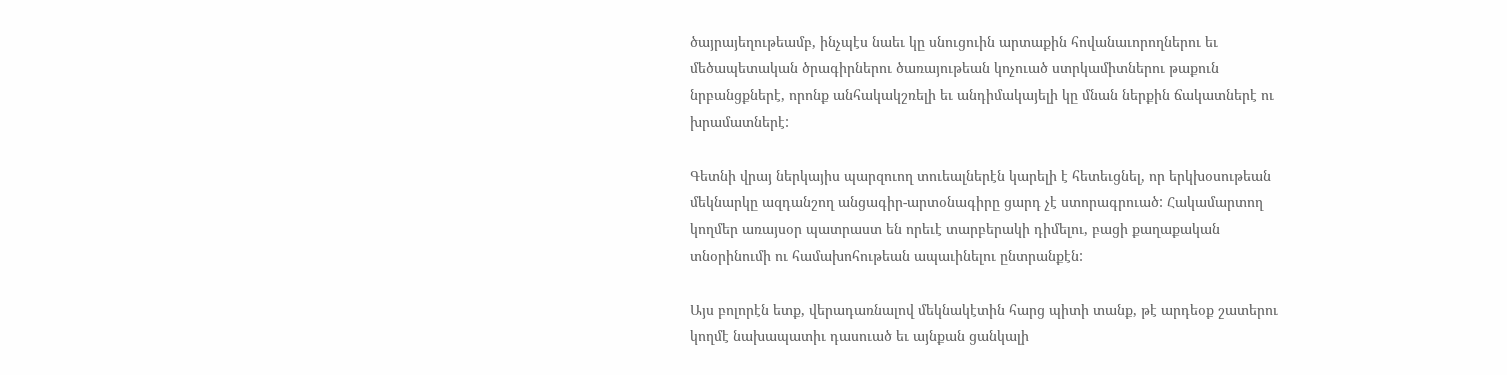ծայրայեղութեամբ, ինչպէս նաեւ կը սնուցուին արտաքին հովանաւորողներու եւ մեծապետական ծրագիրներու ծառայութեան կոչուած ստրկամիտներու թաքուն նրբանցքներէ, որոնք անհակակշռելի եւ անդիմակայելի կը մնան ներքին ճակատներէ ու խրամատներէ:

Գետնի վրայ ներկայիս պարզուող տուեալներէն կարելի է հետեւցնել, որ երկխօսութեան մեկնարկը ազդանշող անցագիր-արտօնագիրը ցարդ չէ ստորագրուած: Հակամարտող կողմեր առայսօր պատրաստ են որեւէ տարբերակի դիմելու, բացի քաղաքական տնօրինումի ու համախոհութեան ապաւինելու ընտրանքէն:

Այս բոլորէն ետք, վերադառնալով մեկնակէտին հարց պիտի տանք, թէ արդեօք շատերու կողմէ նախապատիւ դասուած եւ այնքան ցանկալի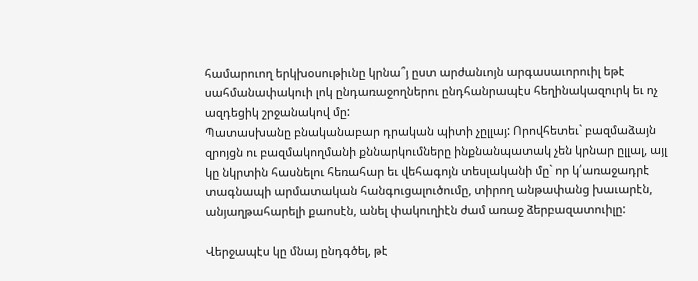համարուող երկխօսութիւնը կրնա՞յ ըստ արժանւոյն արգասաւորուիլ եթէ սահմանափակուի լոկ ընդառաջողներու ընդհանրապէս հեղինակազուրկ եւ ոչ ազդեցիկ շրջանակով մը:
Պատասխանը բնականաբար դրական պիտի չըլլայ: Որովհետեւ` բազմաձայն զրոյցն ու բազմակողմանի քննարկումները ինքնանպատակ չեն կրնար ըլլալ, այլ կը նկրտին հասնելու հեռահար եւ վեհագոյն տեսլականի մը` որ կ՛առաջադրէ տագնապի արմատական հանգուցալուծումը, տիրող անթափանց խաւարէն, անյաղթահարելի քաոսէն, անել փակուղիէն ժամ առաջ ձերբազատուիլը:

Վերջապէս կը մնայ ընդգծել, թէ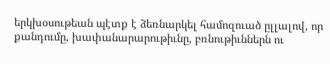երկխօսութեան պէտք է ձեռնարկել համոզուած ըլլալով, որ քանդումը, խափանարարութիւնը, բռնութիւններն ու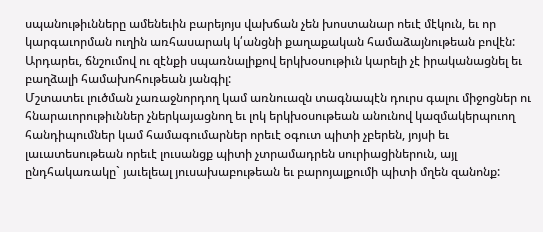սպանութիւնները ամենեւին բարեյոյս վախճան չեն խոստանար ոեւէ մէկուն, եւ որ կարգաւորման ուղին առհասարակ կ՛անցնի քաղաքական համաձայնութեան բովէն: Արդարեւ, ճնշումով ու զէնքի սպառնալիքով երկխօսութիւն կարելի չէ իրականացնել եւ բաղձալի համախոհութեան յանգիլ:
Մշտատեւ լուծման չառաջնորդող կամ առնուազն տագնապէն դուրս գալու միջոցներ ու հնարաւորութիւններ չներկայացնող եւ լոկ երկխօսութեան անունով կազմակերպուող հանդիպումներ կամ համագումարներ որեւէ օգուտ պիտի չբերեն, յոյսի եւ լաւատեսութեան որեւէ լուսանցք պիտի չտրամադրեն սուրիացիներուն, այլ ընդհակառակը` յաւելեալ յուսախաբութեան եւ բարոյալքումի պիտի մղեն զանոնք: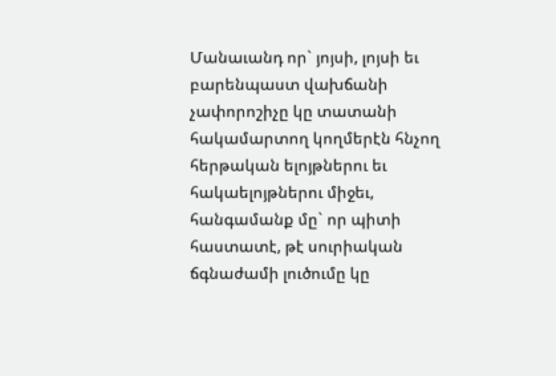Մանաւանդ որ` յոյսի, լոյսի եւ բարենպաստ վախճանի չափորոշիչը կը տատանի հակամարտող կողմերէն հնչող հերթական ելոյթներու եւ հակաելոյթներու միջեւ, հանգամանք մը` որ պիտի հաստատէ, թէ սուրիական ճգնաժամի լուծումը կը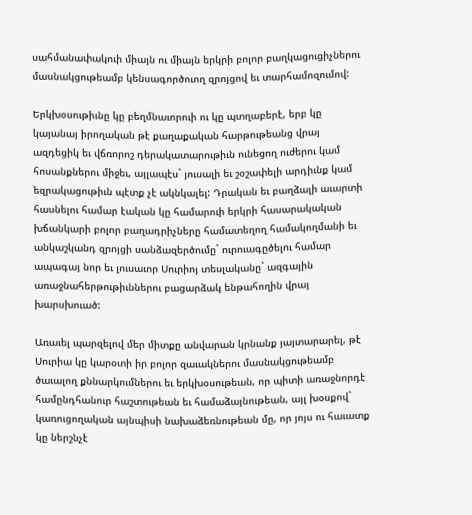սահմանափակուի միայն ու միայն երկրի բոլոր բաղկացուցիչներու մասնակցութեամբ կենսագործուող զրոյցով եւ տարհամոզումով:

Երկխօսութիւնը կը բեղմնաւորուի ու կը պտղաբերէ, երբ կը կայանայ իրողական թէ քաղաքական հարթութեանց վրայ ազդեցիկ եւ վճռորոշ դերակատարութիւն ունեցող ուժերու կամ հոսանքներու միջեւ, այլապէս` յուսալի եւ շօշափելի արդիւնք կամ եզրակացութիւն պէտք չէ ակնկալել: Դրական եւ բաղձալի աւարտի հասնելու համար էական կը համարուի երկրի հասարակական խճանկարի բոլոր բաղադրիչները համատեղող համակողմանի եւ անկաշկանդ զրոյցի սանձազերծումը` ուրուագըծելու համար ապագայ նոր եւ լուսաւոր Սուրիոյ տեսլականը` ազգային առաջնահերթութիւններու բացարձակ ենթահողին վրայ խարսխուած:

Առաւել պարզելով մեր միտքը անվարան կրնանք յայտարարել, թէ Սուրիա կը կարօտի իր բոլոր զաւակներու մասնակցութեամբ ծաւալող քննարկումներու եւ երկխօսութեան, որ պիտի առաջնորդէ համընդհանուր հաշտութեան եւ համաձայնութեան, այլ խօսքով` կառուցողական այնպիսի նախաձեռնութեան մը, որ յոյս ու հաւատք կը ներշնչէ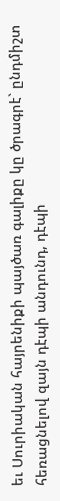եւ Սուրիական հայրենիքի պայծառ գալիքը կը ծրագրէ` ընդմիշտ հեռացնելով զայն դէպի անդունդ, դէպի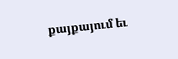քայքայում եւ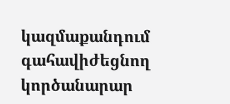կազմաքանդում գահավիժեցնող կործանարար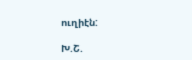ուղիէն:

Խ.Շ.